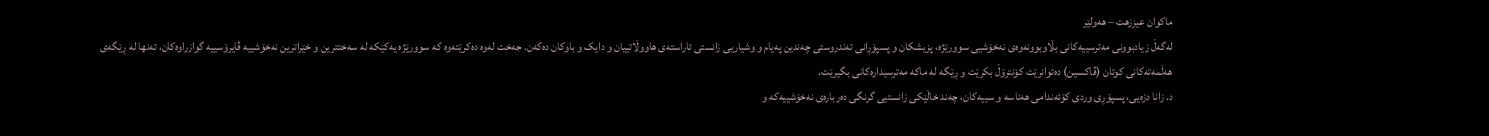ماكوان عيززهت – هەولێر
لەگەڵ زیادبوونی مەترسییەکانی بڵاوبوونەوەی نەخۆشیی سوورێژە، پزیشکان و پسپۆڕانی تەندروستی چەندین پەیام و وشیاریی زانستی ئاراستەی هاووڵاتییان و دایک و باوکان دەکەن. جەخت لەوە دەکرێتەوە کە سوورێژە یەکێکە لە سەختترین و خێراترین نەخۆشییە ڤایرۆسییە گوازراوەکان، تەنها لە ڕێگەی هەڵمەتەکانی کوتان (ڤاکسین) دەتوانرێت کۆنترۆڵ بکرێت و ڕێگە لە ماکە مەترسیدارەکانی بگیرێت.
د. زانا دزەیی، پسپۆڕی وردی کۆئەندامی هەناسە و سییەکان، چەند خاڵێکی زانستیی گرنگی دەربارەی نەخۆشییەکە و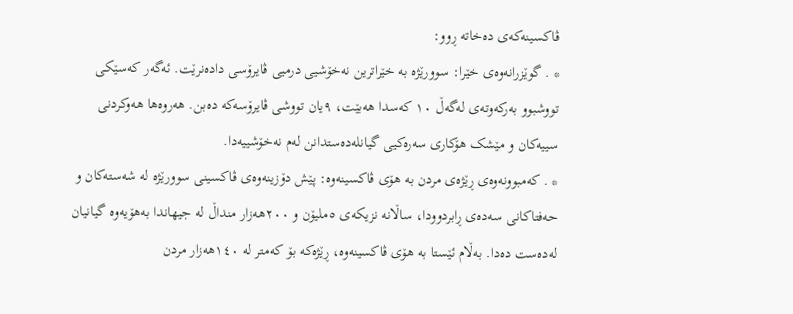ڤاکسینەکەی دەخاتە ڕوو:
* . گوێزرانەوەی خێرا: سوورێژە بە خێراترین نەخۆشیی درمیی ڤایرۆسی دادەنرێت. ئەگەر کەسێکی تووشبوو بەرکەوتەی لەگەڵ ١٠ کەسدا هەبێت، ٩یان تووشی ڤایرۆسەکە دەبن. هەروەها هەوکردنی سییەکان و مێشک هۆکاری سەرەکیی گیانلەدەستدانن لەم نەخۆشییەدا.
* . کەمبوونەوەی ڕێژەی مردن بە هۆی ڤاکسینەوە: پێش دۆزینەوەی ڤاکسینی سوورێژە لە شەستەکان و حەفتاکانی سەدەی ڕابردوودا، ساڵانە نزیکەی ٥ملیۆن و ٢٠٠هەزار منداڵ لە جیهاندا بەهۆیەوە گیانیان لەدەست دەدا. بەڵام ئێستا بە هۆی ڤاکسینەوە، ڕێژەکە بۆ کەمتر لە ١٤٠هەزار مردن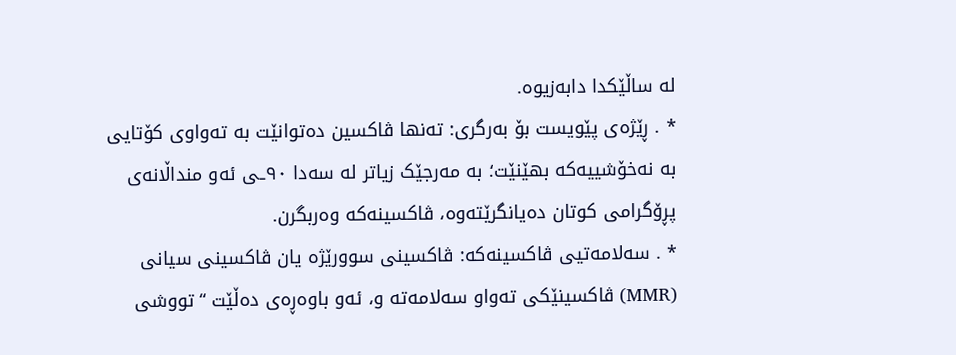لە ساڵێکدا دابەزیوە.
* . ڕێژەی پێویست بۆ بەرگری: تەنها ڤاکسین دەتوانێت بە تەواوی کۆتایی بە نەخۆشییەکە بهێنێت؛ بە مەرجێک زیاتر لە سەدا ٩٠ـی ئەو منداڵانەی پڕۆگرامی کوتان دەیانگرێتەوە، ڤاکسینەکە وەربگرن.
* . سەلامەتیی ڤاکسینەکە: ڤاکسینی سوورێژە یان ڤاکسینی سیانی (MMR) ڤاکسینێکی تەواو سەلامەتە و، ئەو باوەڕەی دەڵێت “تووشی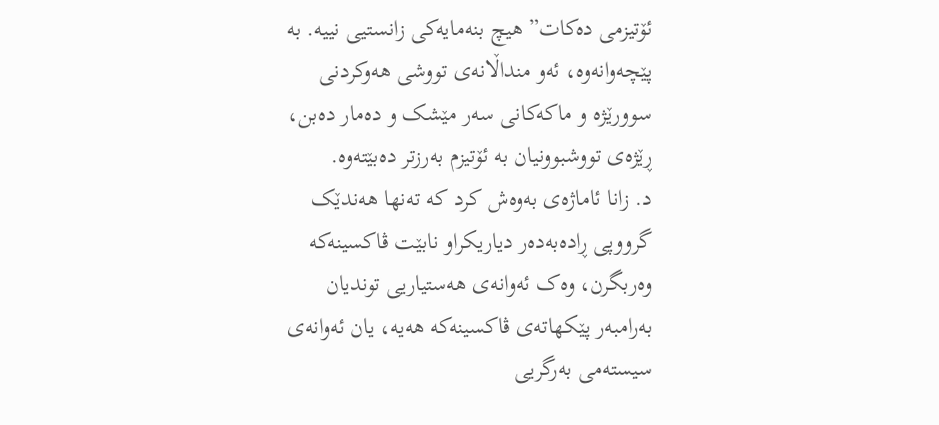ئۆتیزمی دەکات” هیچ بنەمایەکی زانستیی نییە. بە پێچەوانەوە، ئەو منداڵانەی تووشی هەوکردنی سوورێژە و ماکەکانی سەر مێشک و دەمار دەبن، ڕێژەی تووشبوونیان بە ئۆتیزم بەرزتر دەبێتەوە.
د. زانا ئاماژەی بەوەش کرد کە تەنها هەندێک گرووپی ڕادەبەدەر دیاریکراو نابێت ڤاکسینەکە وەربگرن، وەک ئەوانەی هەستیاریی توندیان بەرامبەر پێکهاتەی ڤاکسینەکە هەیە، یان ئەوانەی سیستەمی بەرگریی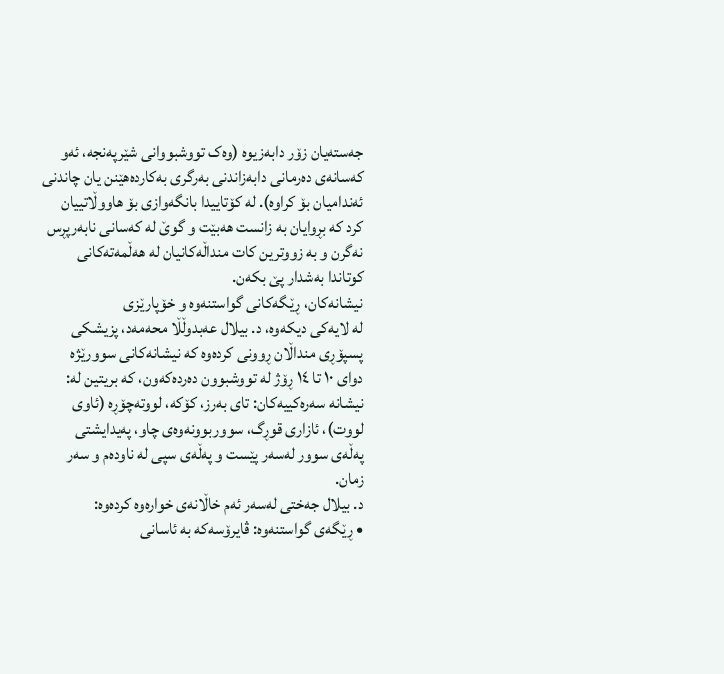جەستەیان زۆر دابەزیوە (وەک تووشبووانی شێرپەنجە، ئەو کەسانەی دەرمانی دابەزاندنی بەرگری بەکاردەهێنن یان چاندنی ئەندامیان بۆ کراوە). لە کۆتاییدا بانگەوازی بۆ هاووڵاتییان کرد کە بڕوایان بە زانست هەبێت و گوێ لە کەسانی نابەرپڕس نەگرن و بە زووترین کات منداڵەکانیان لە هەڵمەتەکانی کوتاندا بەشدار پێ بكەن.
نیشانەکان، ڕێگەکانی گواستنەوە و خۆپارێزی
لە لایەکی دیکەوە، د. بیلال عەبدوڵڵا محەمەد، پزیشکی پسپۆڕی منداڵان ڕوونی کردەوە کە نیشانەکانی سوورێژە دوای ١٠ تا ١٤ ڕۆژ لە تووشبوون دەردەکەون، کە بریتین لە:
نیشانە سەرەکییەکان: تای بەرز، کۆکە، لووتەچۆڕە (ئاوی لووت)، ئازاری قوڕگ، سووربوونەوەی چاو، پەیدایشتی پەڵەی سوور لەسەر پێست و پەڵەی سپی لە ناودەم و سەر زمان.
د. بیلال جەختی لەسەر ئەم خاڵانەی خوارەوە کردەوە:
• ڕێگەی گواستنەوە: ڤایرۆسەکە بە ئاسانی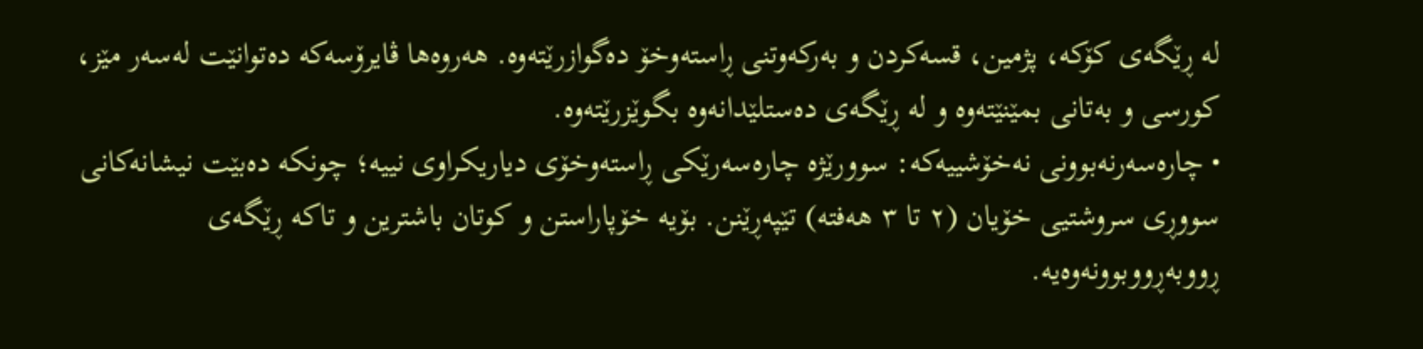لە ڕێگەی کۆکە، پژمین، قسەکردن و بەرکەوتنی ڕاستەوخۆ دەگوازرێتەوە. هەروەها ڤایرۆسەکە دەتوانێت لەسەر مێز، کورسی و بەتانی بمێنێتەوە و لە ڕێگەی دەستلێدانەوە بگوێزرێتەوە.
• چارەسەرنەبوونی نەخۆشییەکە: سوورێژە چارەسەرێکی ڕاستەوخۆی دیاریکراوی نییە؛ چونکە دەبێت نیشانەکانی سووڕی سروشتیی خۆیان (٢ تا ٣ هەفتە) تێپەڕێنن. بۆیە خۆپاراستن و کوتان باشترین و تاکە ڕێگەی ڕووبەڕووبوونەوەیە.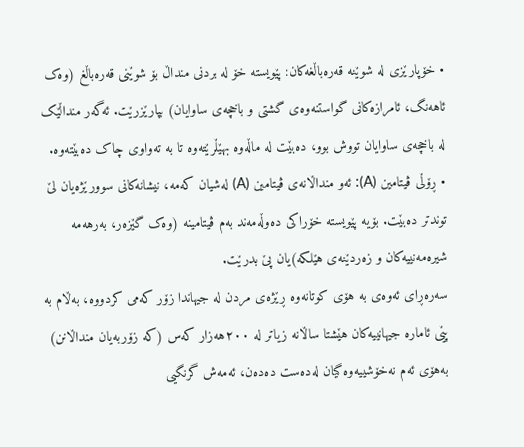• خۆپارێزی لە شوێنە قەرەباڵغەکان: پێویستە خۆ لە بردنی منداڵ بۆ شوێنی قەرەباڵغ (وەک ئاهەنگ، ئامرازەکانی گواستنەوەی گشتی و باخچەی ساوایان) بپارێزرێت. ئەگەر منداڵێک لە باخچەی ساوایان تووش بوو، دەبێت لە ماڵەوە بهێڵرێتەوە تا بە تەواوی چاک دەبێتەوە.
• ڕۆڵی ڤیتامین (A): ئەو منداڵانەی ڤیتامین (A) لەشیان کەمە، نیشانەکانی سوورێژەیان لێ توندتر دەبێت. بۆیە پێویستە خۆراکی دەوڵەمەند بەم ڤیتامینە (وەک گێزەر، بەرهەمە شیرەمەنییەکان و زەردێنەی هێلکە)یان پێ بدرێت.
سەرەڕای ئەوەی بە هۆی کوتانەوە ڕێژەی مردن لە جیهاندا زۆر کەمی کردووە، بەڵام بە پێی ئامارە جیهانییەکان هێشتا ساڵانە زیاتر لە ٢٠٠هەزار کەس (کە زۆربەیان منداڵانن) بەهۆی ئەم نەخۆشییەوە گیان لەدەست دەدەن، ئەمەش گرنگیی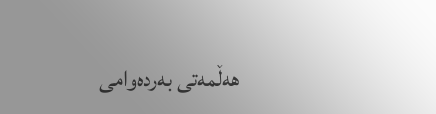هەڵمەتی بەردەوامی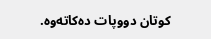کوتان دووپات دەکاتەوە.